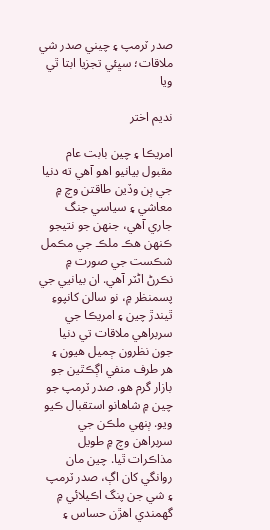صدر ٽرمپ ۽ چيني صدر شي ملاقات؛ سڀئي تجزيا ابتا ٿي ويا

نديم اختر

امريڪا ۽ چين بابت عام مقبول بيانيو اهو آهي ته دنيا جي ٻن وڏين طاقتن وچ ۾ معاشي ۽ سياسي جنگ جاري آهي، جنهن جو نتيجو ڪنهن هڪ ملڪ جي مڪمل شڪست جي صورت ۾ نڪرڻ اڻٽر آهي. ان بيانيي جي پسمنظر ۾، نو سالن کانپوءِ ٿيندڙ چين ۽ امريڪا جي سربراهي ملاقات تي دنيا جون نظرون ڄميل هيون ۽ هر طرف منفي اڳڪٿين جو بازار گرم هو. صدر ٽرمپ جو چين ۾ شاهانو استقبال ڪيو ويو. ٻنهي ملڪن جي سربراهن وچ ۾ طويل مذاڪرات ٿيا. چين مان روانگي کان اڳ، صدر ٽرمپ ۽ شي جن پنگ اڪيلائي ۾ گھمندي اهڙن حساس ۽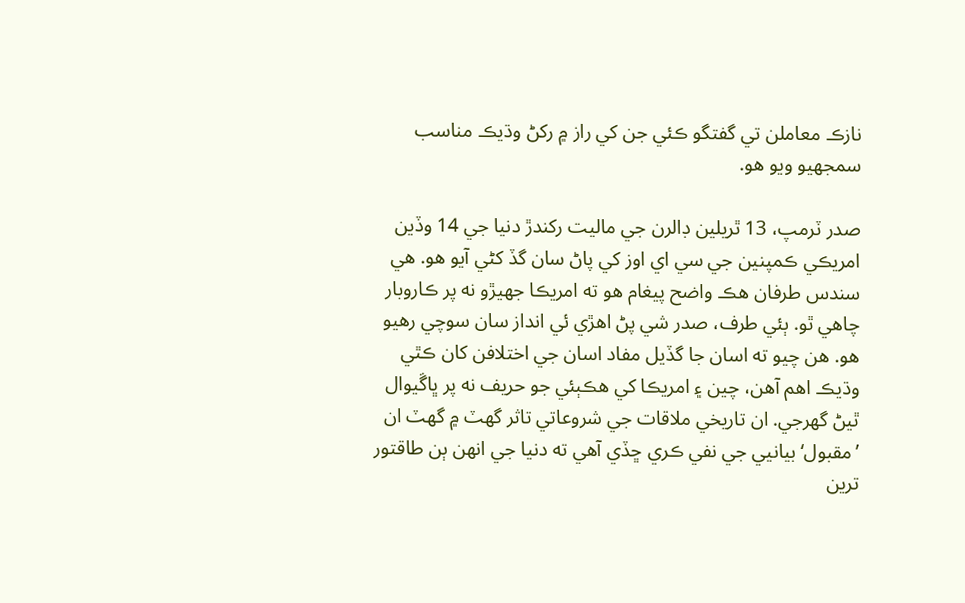نازڪ معاملن تي گفتگو ڪئي جن کي راز ۾ رکڻ وڌيڪ مناسب سمجھيو ويو هو.

صدر ٽرمپ، 13 ٿريلين ڊالرن جي ماليت رکندڙ دنيا جي 14 وڏين امريڪي ڪمپنين جي سي اي اوز کي پاڻ سان گڏ کڻي آيو هو. هي سندس طرفان هڪ واضح پيغام هو ته امريڪا جهيڙو نه پر ڪاروبار چاهي ٿو. ٻئي طرف، صدر شي پڻ اهڙي ئي انداز سان سوچي رهيو هو. هن چيو ته اسان جا گڏيل مفاد اسان جي اختلافن کان ڪٿي وڌيڪ اهم آهن، چين ۽ امريڪا کي هڪٻئي جو حريف نه پر ڀاڱيوال ٿيڻ گهرجي. ان تاريخي ملاقات جي شروعاتي تاثر گهٽ ۾ گهٽ ان ’مقبول‘ بيانيي جي نفي ڪري ڇڏي آهي ته دنيا جي انهن ٻن طاقتور ترين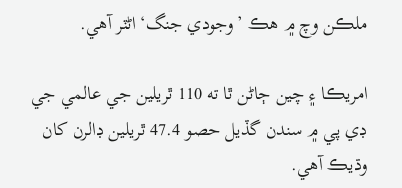ملڪن وچ ۾ هڪ ’وجودي جنگ‘ اڻٽر آهي.

امريڪا ۽ چين ڄاڻن ٿا ته 110 ٿريلين جي عالمي جي ڊي پي ۾ سندن گڏيل حصو 47.4 ٿريلين ڊالرن کان وڌيڪ آهي.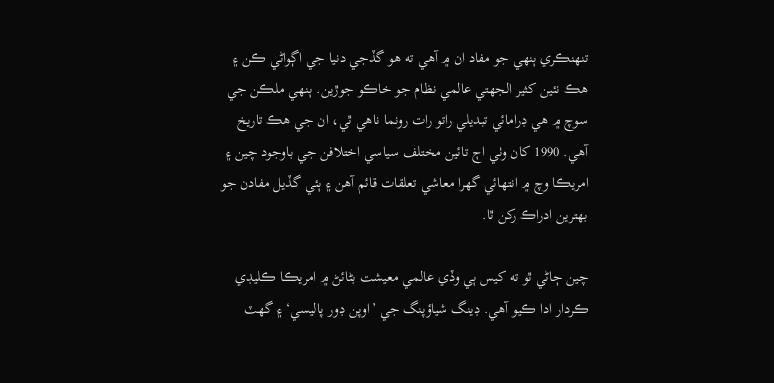تنهنڪري ٻنهي جو مفاد ان ۾ آهي ته هو گڏجي دنيا جي اڳواڻي ڪن ۽ هڪ نئين کثير الجهتي عالمي نظام جو خاڪو جوڙين. ٻنهي ملڪن جي سوچ ۾ هي ڊرامائي تبديلي راتو رات رونما ناهي ٿي، ان جي هڪ تاريخ آهي. 1990 کان وٺي اڄ تائين مختلف سياسي اختلافن جي باوجود چين ۽ امريڪا وچ ۾ انتهائي گهرا معاشي تعلقات قائم آهن ۽ ٻئي گڏيل مفادن جو بهترين ادراڪ رکن ٿا.

چين ڄاڻي ٿو ته کيس ٻي وڏي عالمي معيشت بڻائڻ ۾ امريڪا ڪليڊي ڪردار ادا ڪيو آهي. ڊينگ شياؤپنگ جي ’اوپن ڊور پاليسي‘ ۽ گھٽ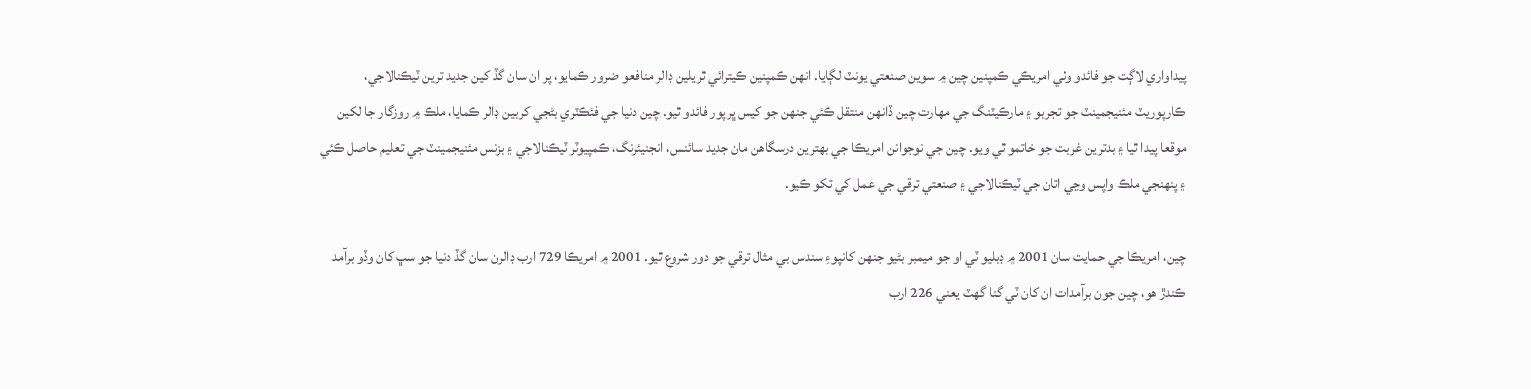پيداواري لاڳت جو فائدو وٺي امريڪي ڪمپنين چين ۾ سوين صنعتي يونٽ لڳايا. انهن ڪمپنين ڪيترائي ٿريلين ڊالر منافعو ضرور ڪمايو، پر ان سان گڏ کين جديد ترين ٽيڪنالاجي، ڪارپوريٽ مئنيجمينٽ جو تجربو ۽ مارڪيٽنگ جي مهارت چين ڏانهن منتقل ڪئي جنهن جو کيس ڀرپور فائدو ٿيو. چين دنيا جي فئڪٽري بڻجي کربين ڊالر ڪمايا، ملڪ ۾ روزگار جا لکين موقعا پيدا ٿيا ۽ بدترين غربت جو خاتمو ٿي ويو. چين جي نوجوانن امريڪا جي بهترين درسگاهن مان جديد سائنس، انجنيئرنگ، ڪمپيوٽر ٽيڪنالاجي ۽ بزنس مئنيجمينٽ جي تعليم حاصل ڪئي ۽ پنهنجي ملڪ واپس وڃي اتان جي ٽيڪنالاجي ۽ صنعتي ترقي جي عمل کي تکو ڪيو.

چين، امريڪا جي حمايت سان 2001 ۾ ڊبليو ٽي او جو ميمبر بڻيو جنهن کانپوءِ سندس بي مثال ترقي جو دور شروع ٿيو. 2001 ۾ امريڪا 729 ارب ڊالرن سان گڏ دنيا جو سڀ کان وڏو برآمد ڪندڙ هو، چين جون برآمدات ان کان ٽي گنا گھٽ يعني 226 ارب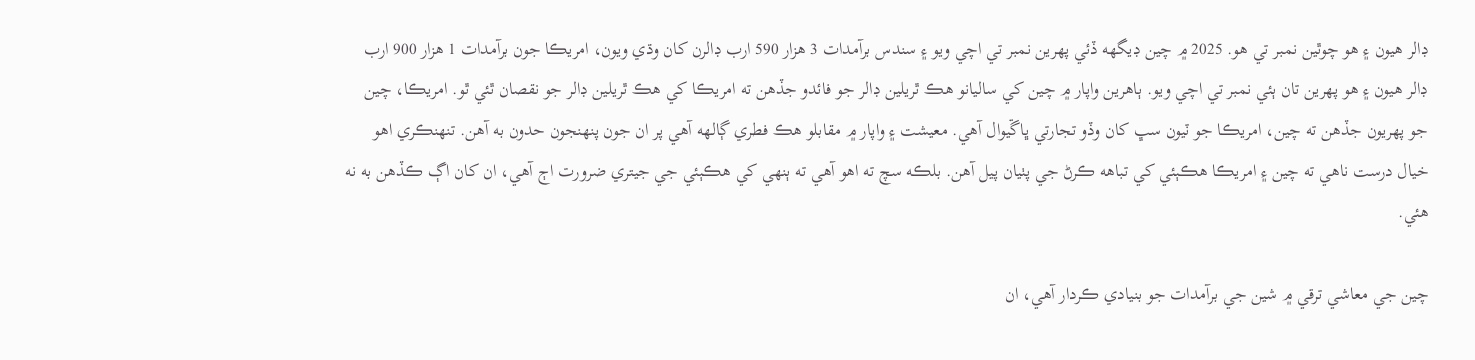ڊالر هيون ۽ هو چوٿين نمبر تي هو. 2025 ۾ چين ڊيگهه ڏئي پهرين نمبر تي اچي ويو ۽ سندس برآمدات 3 هزار 590 ارب ڊالرن کان وڌي ويون، امريڪا جون برآمدات 1 هزار 900 ارب ڊالر هيون ۽ هو پهرين تان ٻئي نمبر تي اچي ويو. ٻاهرين واپار ۾ چين کي ساليانو هڪ ٿريلين ڊالر جو فائدو جڏهن ته امريڪا کي هڪ ٿريلين ڊالر جو نقصان ٿئي ٿو. امريڪا، چين جو پهريون جڏهن ته چين، امريڪا جو ٽيون سڀ کان وڏو تجارتي ڀاڱيوال آهي. معيشت ۽ واپار ۾ مقابلو هڪ فطري ڳالهه آهي پر ان جون پنهنجون حدون به آهن. تنهنڪري اهو خيال درست ناهي ته چين ۽ امريڪا هڪٻئي کي تباهه ڪرڻ جي پٺيان پيل آهن. بلڪه سچ ته اهو آهي ته ٻنهي کي هڪٻئي جي جيتري ضرورت اڄ آهي، ان کان اڳ ڪڏهن به نه هئي.

چين جي معاشي ترقي ۾ شين جي برآمدات جو بنيادي ڪردار آهي، ان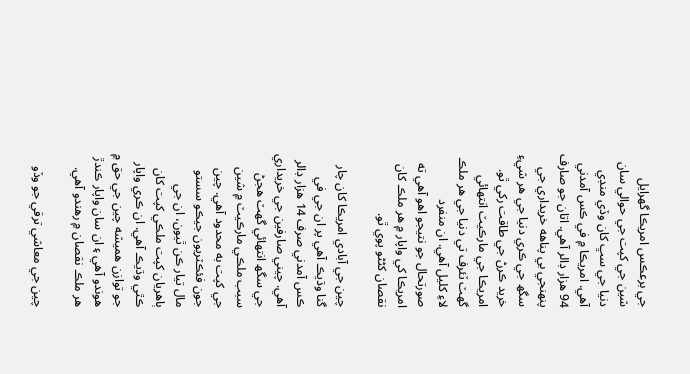جي برعڪس امريڪا گهرايل شين جي کپت جي حوالي سان دنيا جي سڀ کان وڏي منڊي آهي. امريڪا ۾ في ڪس آمدني 94 هزار ڊالر آهي. اتان جو صارف پنهنجي بي پناهه خريداري جي سگھ جي ڪري دنيا جي هر شيءِ خريد ڪرڻ جي طاقت رکي ٿو. امريڪا جي مارڪيٽ انتهائي گھٽ ٽئرف تي دنيا جي هر ملڪ لاءِ کليل آهي. ان منفرد صورتحال جو نتيجو اهو آهي ته امريڪا کي واپار ۾ هر ملڪ کان نقصان کڻڻو پوي ٿو.

چين جي آبادي امريڪا کان چار گنا وڌيڪ آهي پر ان جي في ڪس آمدني صرف 14 هزار ڊالر آهي. چيني صارفين جي خريداري جي سگھ انتهائي گھٽ هجڻ سبب ملڪي مارڪيٽ ۾ شين جي کپت به محدود آهي. چين جون فئڪٽريون جيڪو سستو مال تيار ڪن ٿيون، ان جي ٻاهريان کپت ملڪي کپت کان ڪٿي وڌيڪ آهي. ان ڪري واپار جو توازن هميشه چين جي حق ۾ هوندو آهي ۽ ان سان واپار ڪندڙ هر ملڪ نقصان ۾ رهندو آهي.

چين جي معاشي ترقي جو وڏو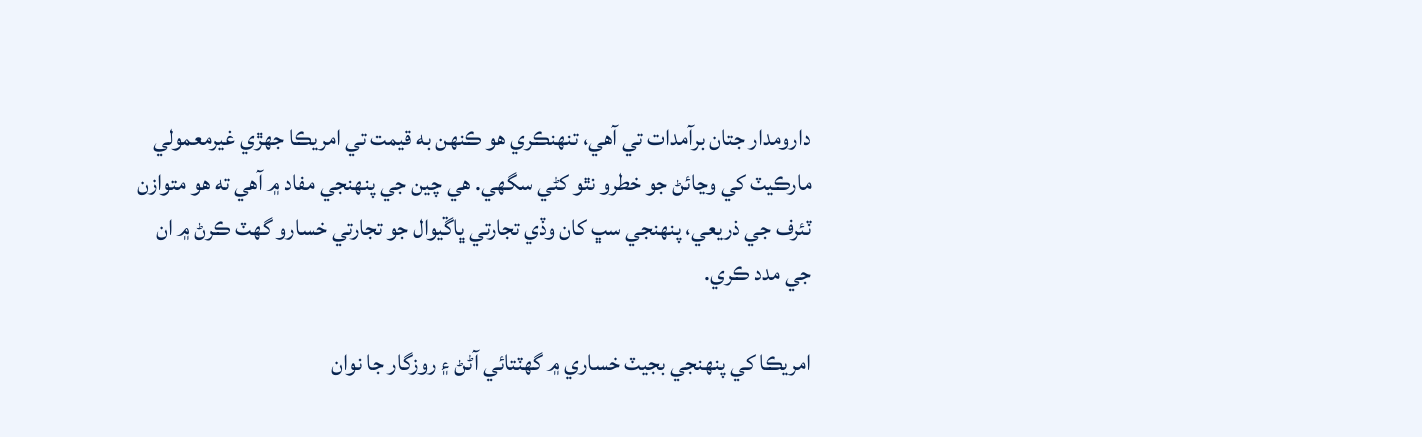دارومدار جتان برآمدات تي آهي، تنهنڪري هو ڪنهن به قيمت تي امريڪا جهڙي غيرمعمولي مارڪيٽ کي وڃائڻ جو خطرو نٿو کڻي سگهي. هي چين جي پنهنجي مفاد ۾ آهي ته هو متوازن ٽئرف جي ذريعي، پنهنجي سڀ کان وڏي تجارتي ڀاڱيوال جو تجارتي خسارو گھٽ ڪرڻ ۾ ان جي مدد ڪري.

امريڪا کي پنهنجي بجيٽ خساري ۾ گھٽتائي آڻڻ ۽ روزگار جا نوان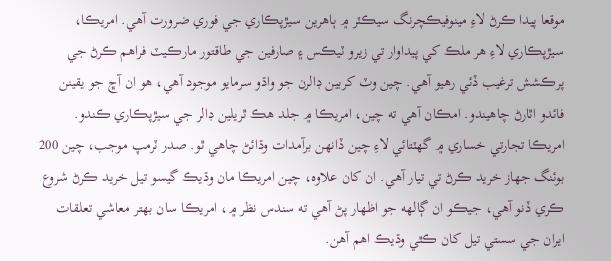موقعا پيدا ڪرڻ لاءِ مینوفيڪچرنگ سيڪٽر ۾ ٻاهرين سيڙپڪاري جي فوري ضرورت آهي. امريڪا، سيڙپڪاري لاءِ هر ملڪ کي پيداوار تي زيرو ٽيڪس ۽ صارفين جي طاقتور مارڪيٽ فراهم ڪرڻ جي پرڪشش ترغيب ڏئي رهيو آهي. چين وٽ کربين ڊالرن جو واڌو سرمایو موجود آهي، هو ان آڇ جو يقينن فائدو اٿارڻ چاهيندو. امڪان آهي ته چين، امريڪا ۾ جلد هڪ ٿريلين ڊالر جي سيڙپڪاري ڪندو. امريڪا تجارتي خساري ۾ گھٽتائي لاءِ چين ڏانهن برآمدات وڌائڻ چاهي ٿو. صدر ٽرمپ موجب، چين 200 بوئنگ جهاز خريد ڪرڻ تي تيار آهي. ان کان علاوه، چين امريڪا مان وڌيڪ گيسو تيل خريد ڪرڻ شروع ڪري ڏنو آهي، جيڪو ان ڳالهه جو اظهار پڻ آهي ته سندس نظر ۾، امريڪا سان بهتر معاشي تعلقات ايران جي سستي تيل کان ڪٿي وڌيڪ اهم آهن.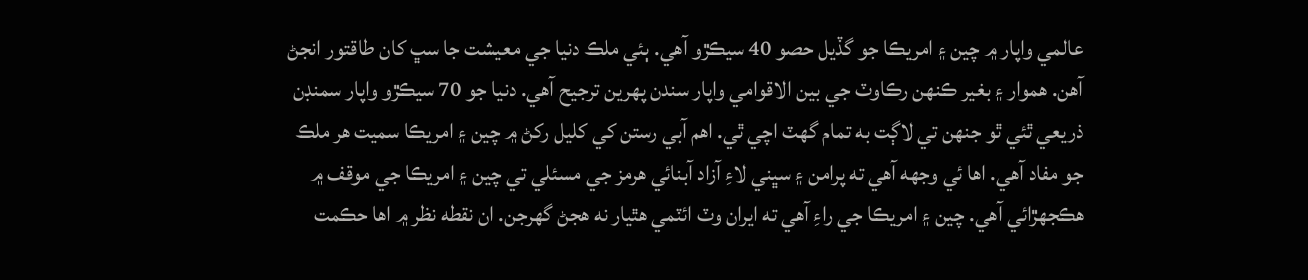عالمي واپار ۾ چين ۽ امريڪا جو گڏيل حصو 40 سيڪڙو آهي. ٻئي ملڪ دنيا جي معيشت جا سڀ کان طاقتور انجڻ آهن. هموار ۽ بغير ڪنهن رڪاوٽ جي بين الاقوامي واپار سندن پهرين ترجيح آهي. دنيا جو 70 سيڪڙو واپار سمنڊن ذريعي ٿئي ٿو جنهن تي لاڳت به تمام گھٽ اچي ٿي. اهم آبي رستن کي کليل رکڻ ۾ چين ۽ امريڪا سميت هر ملڪ جو مفاد آهي. اها ئي وجهه آهي ته پرامن ۽ سڀني لاءِ آزاد آبنائي هرمز جي مسئلي تي چين ۽ امريڪا جي موقف ۾ هڪجهڙائي آهي. چين ۽ امريڪا جي راءِ آهي ته ايران وٽ ائٽمي هٿيار نه هجڻ گهرجن. ان نقطه نظر ۾ اها حڪمت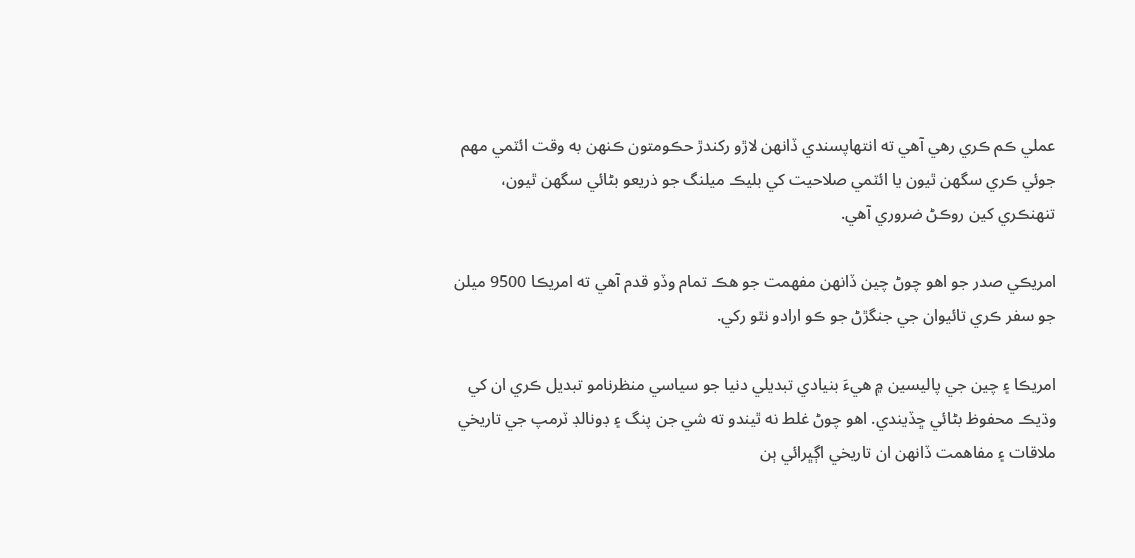عملي ڪم ڪري رهي آهي ته انتهاپسندي ڏانهن لاڙو رکندڙ حڪومتون ڪنهن به وقت ائٽمي مهم جوئي ڪري سگهن ٿيون يا ائٽمي صلاحيت کي بليڪ ميلنگ جو ذريعو بڻائي سگهن ٿيون، تنهنڪري کين روڪڻ ضروري آهي.

امريڪي صدر جو اهو چوڻ چين ڏانهن مفهمت جو هڪ تمام وڏو قدم آهي ته امريڪا 9500 ميلن جو سفر ڪري تائيوان جي جنگڙڻ جو ڪو ارادو نٿو رکي.

امريڪا ۽ چين جي پاليسين ۾ هيءَ بنيادي تبديلي دنيا جو سياسي منظرنامو تبديل ڪري ان کي وڌيڪ محفوظ بڻائي ڇڏيندي. اهو چوڻ غلط نه ٿيندو ته شي جن پنگ ۽ ڊونالڊ ٽرمپ جي تاريخي ملاقات ۽ مفاهمت ڏانهن ان تاريخي اڳڀرائي ٻن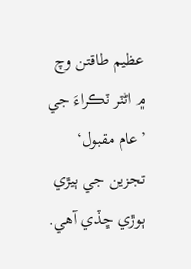عظيم طاقتن وچ ۾ اڻٽر ٽڪراءَ جي ’عام مقبول‘ تجزين جي ٻيڙي ٻوڙي ڇڏي آهي.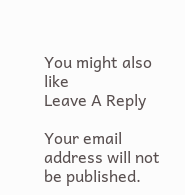You might also like
Leave A Reply

Your email address will not be published.